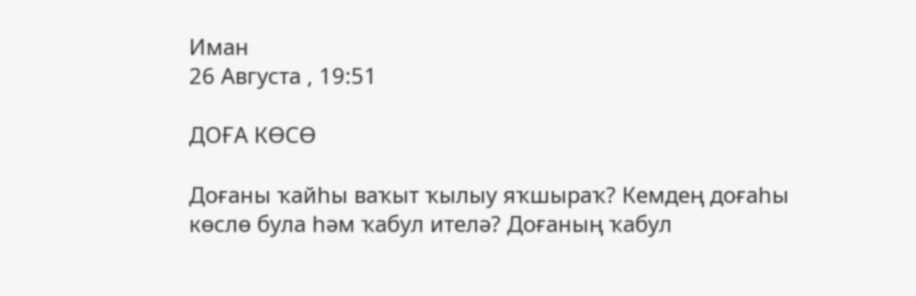Иман
26 Августа , 19:51

ДОҒА КӨСӨ

Доғаны ҡайһы ваҡыт ҡылыу яҡшыраҡ? Кемдең доғаһы көслө була һәм ҡабул ителә? Доғаның ҡабул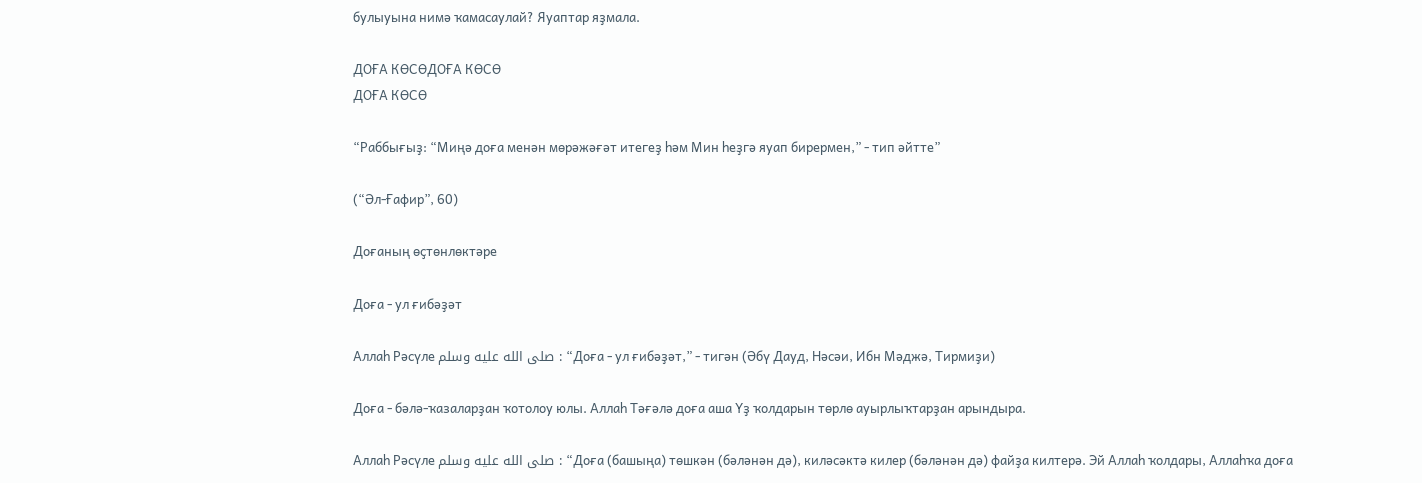булыуына нимә ҡамасаулай? Яуаптар яҙмала.

ДОҒА КӨСӨДОҒА КӨСӨ
ДОҒА КӨСӨ

“Раббығыҙ: “Миңә доға менән мөрәжәғәт итегеҙ һәм Мин һеҙгә яуап бирермен,” - тип әйтте”

(“Әл-Ғафир”, 60)

Доғаның өҫтөнлөктәре

Доға - ул ғибәҙәт

Аллаһ Рәсүле صلى الله عليه وسلم : “Доға - ул ғибәҙәт,” - тигән (Әбү Дауд, Нәсәи, Ибн Мәджә, Тирмиҙи)

Доға - бәлә-ҡазаларҙан ҡотолоу юлы. Аллаһ Тәғәлә доға аша Үҙ ҡолдарын төрлө ауырлыҡтарҙан арындыра.

Аллаһ Рәсүле صلى الله عليه وسلم : “Доға (башыңа) төшкән (бәләнән дә), киләсәктә килер (бәләнән дә) файҙа килтерә. Эй Аллаһ ҡолдары, Аллаһҡа доға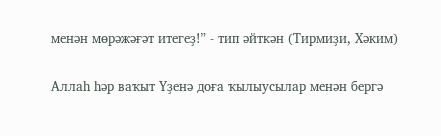менән мөрәжәғәт итегеҙ!” - тип әйткән (Тирмиҙи, Хәким)

Аллаһ һәр ваҡыт Үҙенә доға ҡылыусылар менән бергә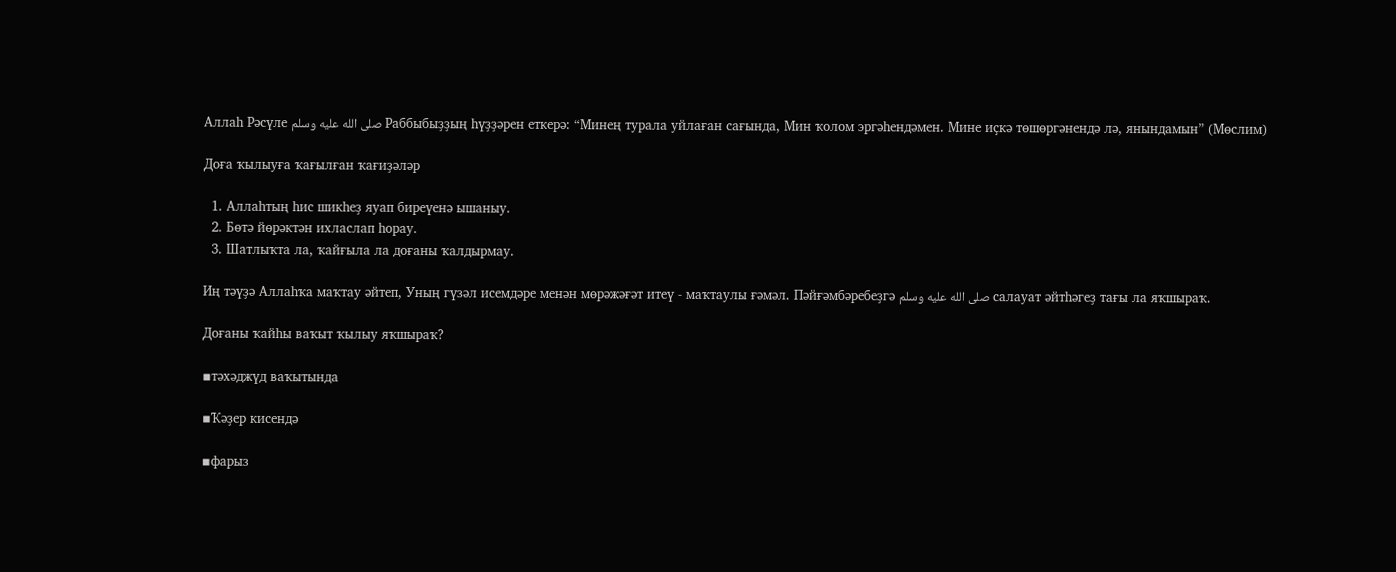Аллаһ Рәсүле صلى الله عليه وسلم Раббыбыҙҙың һүҙҙәрен еткерә: “Минең турала уйлаған сағында, Мин ҡолом эргәһендәмен. Мине иҫкә төшөргәнендә лә, янындамын” (Мөслим)

Доға ҡылыуға ҡағылған ҡағиҙәләр

  1. Аллаһтың һис шикһеҙ яуап биреүенә ышаныу.
  2. Бөтә йөрәктән ихласлап һорау.
  3. Шатлыҡта ла, ҡайғыла ла доғаны ҡалдырмау.

Иң тәүҙә Аллаһҡа маҡтау әйтеп, Уның гүзәл исемдәре менән мөрәжәғәт итеү - маҡтаулы ғәмәл. Пәйғәмбәребеҙгә صلى الله عليه وسلم салауат әйтһәгеҙ тағы ла яҡшыраҡ.

Доғаны ҡайһы ваҡыт ҡылыу яҡшыраҡ?

▪тәхәджүд ваҡытында

▪Ҡәҙер кисендә

▪фарыз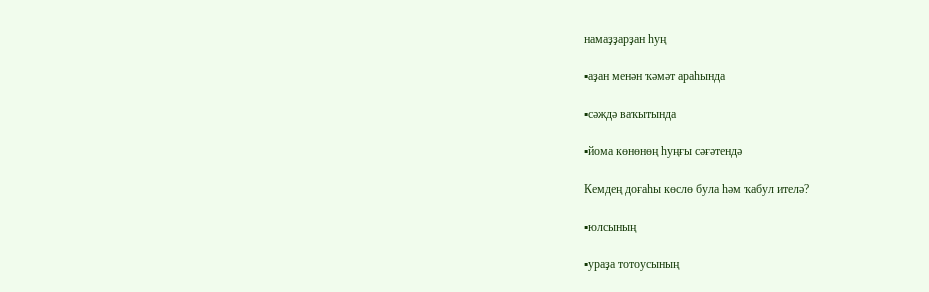намаҙҙарҙан һуң

▪аҙан менән ҡәмәт араһында

▪сәждә ваҡытында

▪йома көнөнөң һуңғы сәғәтендә

Кемдең доғаһы көслө була һәм ҡабул ителә?

▪юлсының

▪ураҙа тотоусының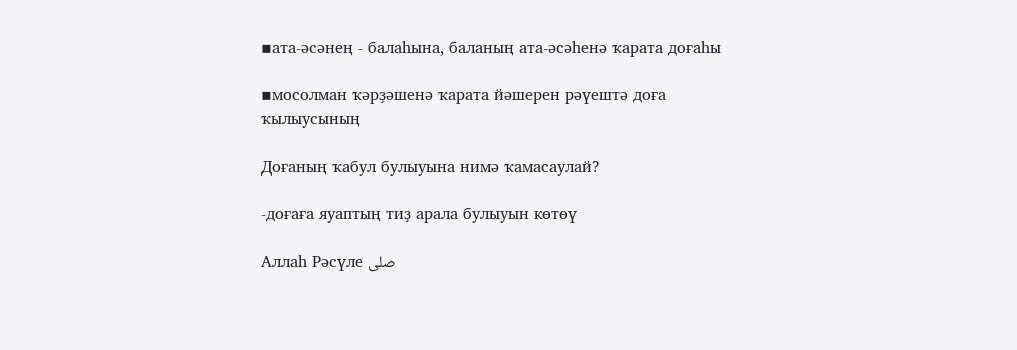▪ата-әсәнең - балаһына, баланың ата-әсәһенә ҡарата доғаһы

▪мосолман ҡәрҙәшенә ҡарата йәшерен рәүештә доға ҡылыусының

Доғаның ҡабул булыуына нимә ҡамасаулай?

-доғаға яуаптың тиҙ арала булыуын көтөү

Аллаһ Рәсүле صلى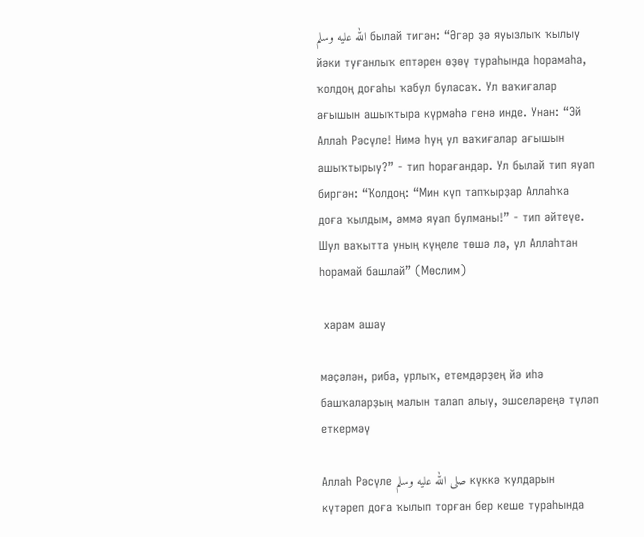الله عليه وسلم былай тигән: “Әгәр ҙә яуызлыҡ ҡылыу йәки туғанлыҡ ептәрен өҙөү тураһында һорамаһа, ҡолдоң доғаһы ҡабул буласаҡ. Ул ваҡиғалар ағышын ашыҡтыра күрмәһә генә инде. Унан: “Эй Аллаһ Рәсүле! Нимә һуң ул ваҡиғалар ағышын ашыҡтырыу?” - тип һорағандар. Ул былай тип яуап биргән: “Ҡолдоң: “Мин күп тапҡырҙар Аллаһҡа доға ҡылдым, әммә яуап булманы!” - тип әйтеүе. Шул ваҡытта уның күңеле төшә лә, ул Аллаһтан һорамай башлай” (Мөслим)

 харам ашау

мәҫәлән, риба, урлыҡ, етемдәрҙең йә иһә башҡаларҙың малын талап алыу, эшселәреңә түләп еткермәү

Аллаһ Рәсүле صلى الله عليه وسلم күккә ҡулдарын күтәреп доға ҡылып торған бер кеше тураһында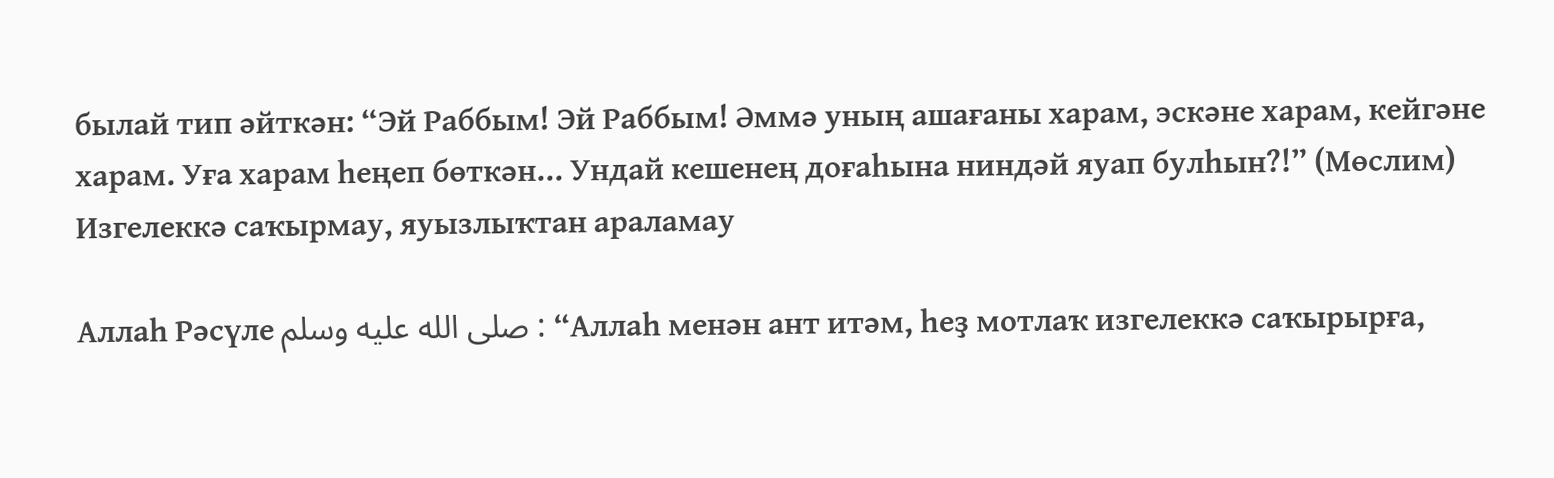былай тип әйткән: “Эй Раббым! Эй Раббым! Әммә уның ашағаны харам, эскәне харам, кейгәне харам. Уға харам һеңеп бөткән... Ундай кешенең доғаһына ниндәй яуап булһын?!” (Мөслим) Изгелеккә саҡырмау, яуызлыҡтан араламау

Аллаһ Рәсүле صلى الله عليه وسلم : “Аллаһ менән ант итәм, һеҙ мотлаҡ изгелеккә саҡырырға,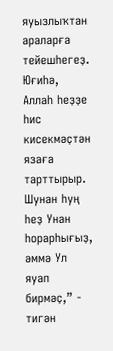яуызлыҡтан араларға тейешһегеҙ. Юғиһә, Аллаһ һеҙҙе һис кисекмәҫтән язаға тарттырыр. Шунан һуң һеҙ Унан һорарһығыҙ, әммә Ул яуап бирмәҫ,” - тигән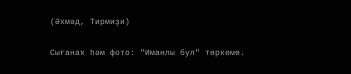(Әхмәд, Тирмиҙи)

Сығанаҡ һәм фото: "Иманлы бул" төркөмө.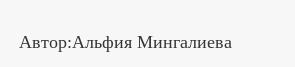Автор:Альфия Мингалиева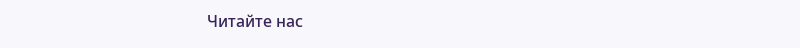Читайте нас